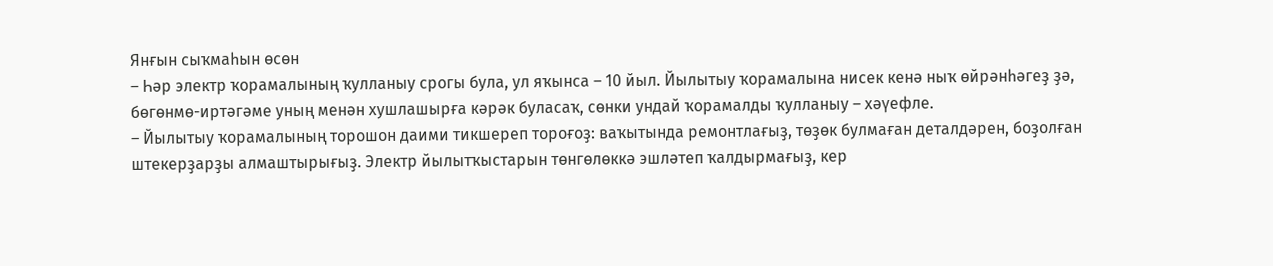Янғын сыҡмаһын өсөн
– Һәр электр ҡорамалының ҡулланыу срогы була, ул яҡынса – 10 йыл. Йылытыу ҡорамалына нисек кенә ныҡ өйрәнһәгеҙ ҙә, бөгөнмө-иртәгәме уның менән хушлашырға кәрәк буласаҡ, сөнки ундай ҡорамалды ҡулланыу – хәүефле.
– Йылытыу ҡорамалының торошон даими тикшереп тороғоҙ: ваҡытында ремонтлағыҙ, төҙөк булмаған деталдәрен, боҙолған штекерҙарҙы алмаштырығыҙ. Электр йылытҡыстарын төнгөлөккә эшләтеп ҡалдырмағыҙ, кер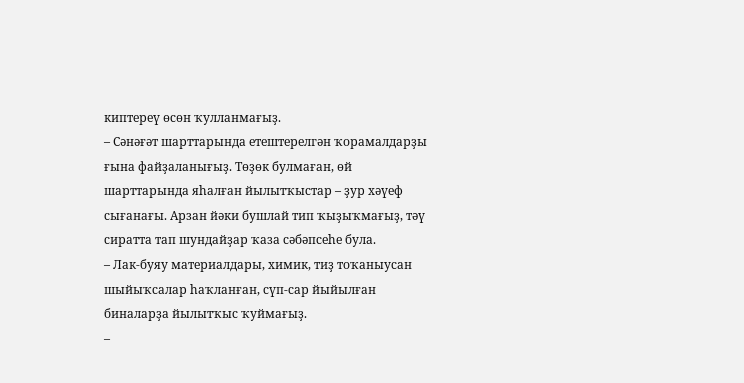киптереү өсөн ҡулланмағыҙ.
– Сәнәғәт шарттарында етештерелгән ҡорамалдарҙы ғына файҙаланығыҙ. Төҙөк булмаған, өй шарттарында яһалған йылытҡыстар – ҙур хәүеф сығанағы. Арзан йәки бушлай тип ҡыҙыҡмағыҙ, тәү сиратта тап шундайҙар ҡаза сәбәпсеһе була.
– Лак-буяу материалдары, химик, тиҙ тоҡаныусан шыйыҡсалар һаҡланған, сүп-сар йыйылған биналарҙа йылытҡыс ҡуймағыҙ.
–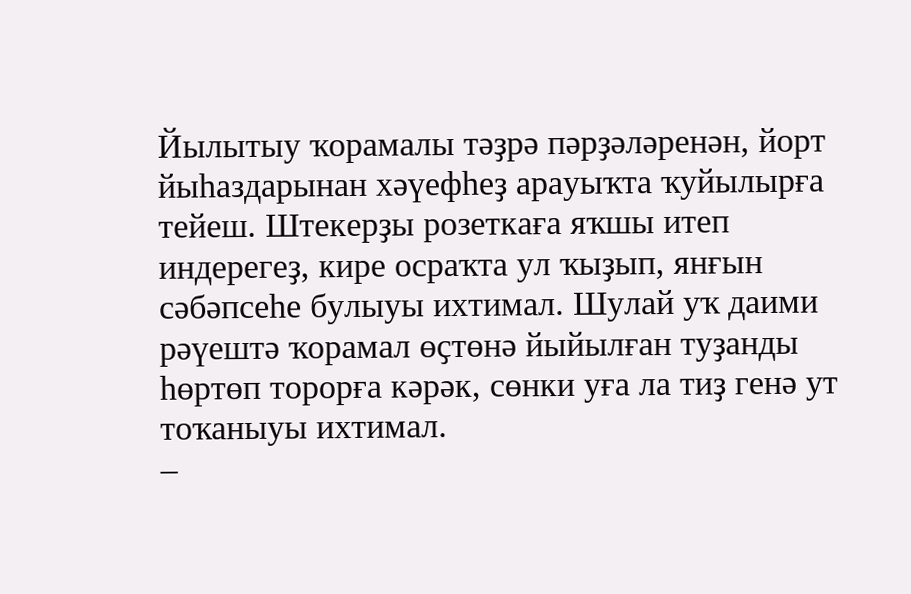Йылытыу ҡорамалы тәҙрә пәрҙәләренән, йорт йыһаздарынан хәүефһеҙ арауыҡта ҡуйылырға тейеш. Штекерҙы розеткаға яҡшы итеп индерегеҙ, кире осраҡта ул ҡыҙып, янғын сәбәпсеһе булыуы ихтимал. Шулай уҡ даими рәүештә ҡорамал өҫтөнә йыйылған туҙанды һөртөп торорға кәрәк, сөнки уға ла тиҙ генә ут тоҡаныуы ихтимал.
–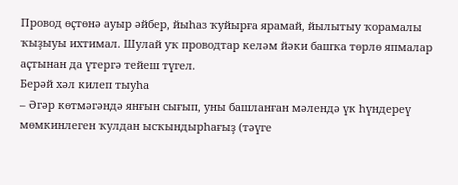Провод өҫтөнә ауыр әйбер, йыһаз ҡуйырға ярамай, йылытыу ҡорамалы ҡыҙыуы ихтимал. Шулай уҡ проводтар келәм йәки башҡа төрлө япмалар аҫтынан да үтергә тейеш түгел.
Берәй хәл килеп тыуһа
– Әгәр көтмәгәндә янғын сығып, уны башланған мәлендә үк һүндереү мөмкинлеген ҡулдан ысҡындырһағыҙ (тәүге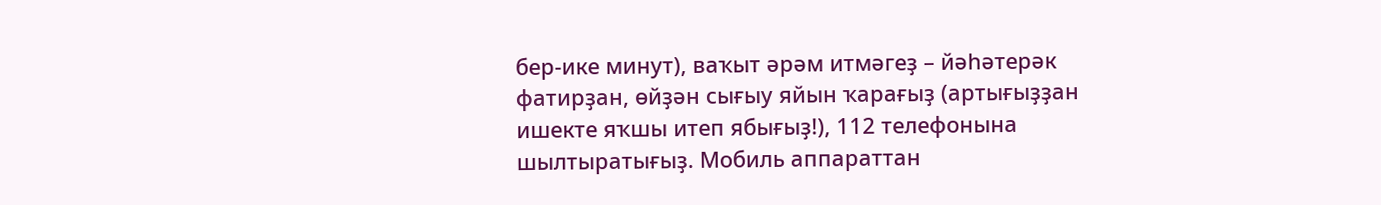бер-ике минут), ваҡыт әрәм итмәгеҙ – йәһәтерәк фатирҙан, өйҙән сығыу яйын ҡарағыҙ (артығыҙҙан ишекте яҡшы итеп ябығыҙ!), 112 телефонына шылтыратығыҙ. Мобиль аппараттан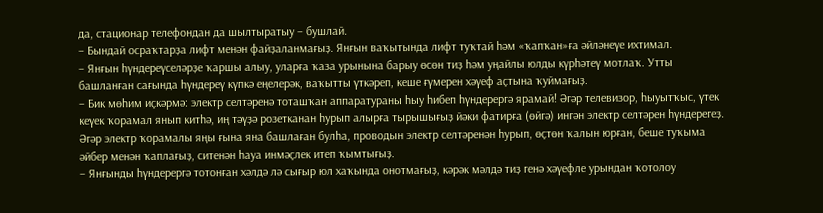да, стационар телефондан да шылтыратыу – бушлай.
– Бындай осраҡтарҙа лифт менән файҙаланмағыҙ. Янғын ваҡытында лифт туҡтай һәм «ҡапҡан»ға әйләнеүе ихтимал.
– Янғын һүндереүселәрҙе ҡаршы алыу, уларға ҡаза урынына барыу өсөн тиҙ һәм уңайлы юлды күрһәтеү мотлаҡ. Утты башланған сағында һүндереү күпкә еңелерәк, ваҡытты үткәреп, кеше ғүмерен хәүеф аҫтына ҡуймағыҙ.
– Бик мөһим иҫкәрмә: электр селтәренә тоташҡан аппаратураны һыу һибеп һүндерергә ярамай! Әгәр телевизор, һыуытҡыс, үтек кеүек ҡорамал янып китһә, иң тәүҙә розетканан һурып алырға тырышығыҙ йәки фатирға (өйгә) ингән электр селтәрен һүндерегеҙ. Әгәр электр ҡорамалы яңы ғына яна башлаған булһа, проводын электр селтәренән һурып, өҫтөн ҡалын юрған, беше туҡыма әйбер менән ҡаплағыҙ, ситенән һауа инмәҫлек итеп ҡымтығыҙ.
– Янғынды һүндерергә тотонған хәлдә лә сығыр юл хаҡында онотмағыҙ, кәрәк мәлдә тиҙ генә хәүефле урындан ҡотолоу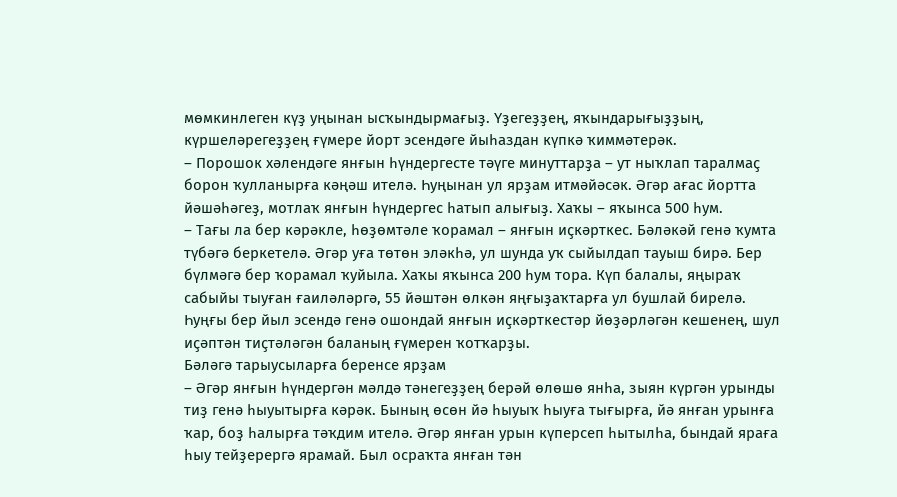мөмкинлеген күҙ уңынан ысҡындырмағыҙ. Үҙегеҙҙең, яҡындарығыҙҙың, күршеләрегеҙҙең ғүмере йорт эсендәге йыһаздан күпкә ҡиммәтерәк.
– Порошок хәлендәге янғын һүндергесте тәүге минуттарҙа – ут ныҡлап таралмаҫ борон ҡулланырға кәңәш ителә. Һуңынан ул ярҙам итмәйәсәк. Әгәр ағас йортта йәшәһәгеҙ, мотлаҡ янғын һүндергес һатып алығыҙ. Хаҡы – яҡынса 500 һум.
– Тағы ла бер кәрәкле, һөҙөмтәле ҡорамал – янғын иҫкәрткес. Бәләкәй генә ҡумта түбәгә беркетелә. Әгәр уға төтөн эләкһә, ул шунда уҡ сыйылдап тауыш бирә. Бер бүлмәгә бер ҡорамал ҡуйыла. Хаҡы яҡынса 200 һум тора. Күп балалы, яңыраҡ сабыйы тыуған ғаиләләргә, 55 йәштән өлкән яңғыҙаҡтарға ул бушлай бирелә. Һуңғы бер йыл эсендә генә ошондай янғын иҫкәрткестәр йөҙәрләгән кешенең, шул иҫәптән тиҫтәләгән баланың ғүмерен ҡотҡарҙы.
Бәләгә тарыусыларға беренсе ярҙам
– Әгәр янғын һүндергән мәлдә тәнегеҙҙең берәй өлөшө янһа, зыян күргән урынды тиҙ генә һыуытырға кәрәк. Бының өсөн йә һыуыҡ һыуға тығырға, йә янған урынға ҡар, боҙ һалырға тәҡдим ителә. Әгәр янған урын күперсеп һытылһа, бындай яраға һыу тейҙерергә ярамай. Был осраҡта янған тән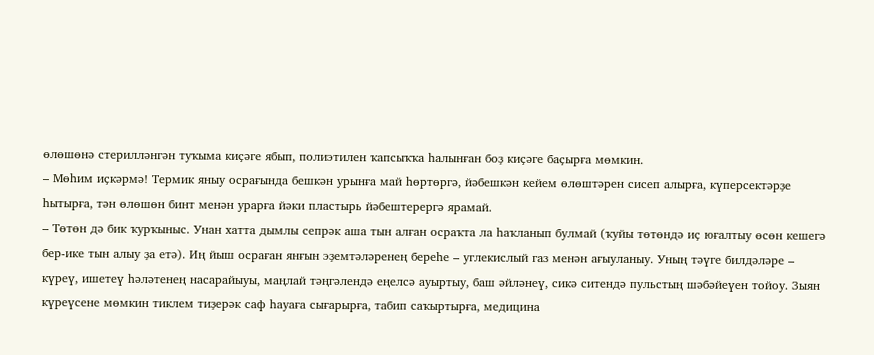өлөшөнә стерилләнгән туҡыма киҫәге ябып, полиэтилен ҡапсыҡҡа һалынған боҙ киҫәге баҫырға мөмкин.
– Мөһим иҫкәрмә! Термик яныу осрағында бешкән урынға май һөртөргә, йәбешкән кейем өлөштәрен сисеп алырға, күперсектәрҙе һытырға, тән өлөшөн бинт менән урарға йәки пластырь йәбештерергә ярамай.
– Төтөн дә бик ҡурҡыныс. Унан хатта дымлы сепрәк аша тын алған осраҡта ла һаҡланып булмай (ҡуйы төтөндә иҫ юғалтыу өсөн кешегә бер-ике тын алыу ҙа етә). Иң йыш осраған янғын эҙемтәләренең береһе – углекислый газ менән ағыуланыу. Уның тәүге билдәләре – күреү, ишетеү һәләтенең насарайыуы, маңлай тәңгәлендә еңелсә ауыртыу, баш әйләнеү, сикә ситендә пульстың шәбәйеүен тойоу. Зыян күреүсене мөмкин тиклем тиҙерәк саф һауаға сығарырға, табип саҡыртырға, медицина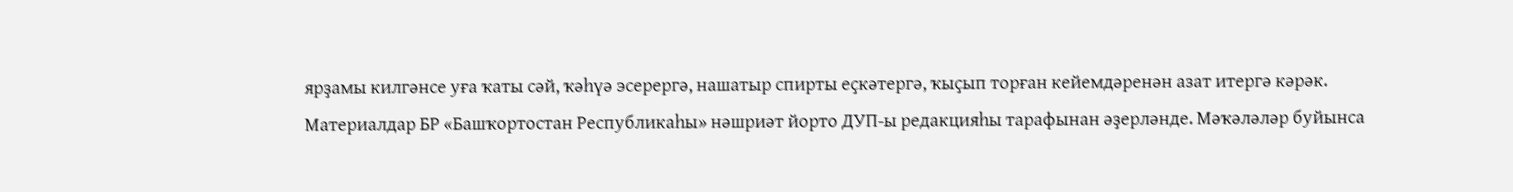ярҙамы килгәнсе уға ҡаты сәй, ҡәһүә эсерергә, нашатыр спирты еҫкәтергә, ҡыҫып торған кейемдәренән азат итергә кәрәк.
Материалдар БР «Башҡортостан Республикаһы» нәшриәт йорто ДУП-ы редакцияһы тарафынан әҙерләнде. Мәҡәләләр буйынса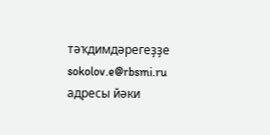тәҡдимдәрегеҙҙе sokolov.e@rbsmi.ru адресы йәки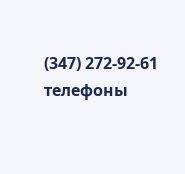(347) 272-92-61 телефоны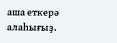аша еткерә алаһығыҙ.